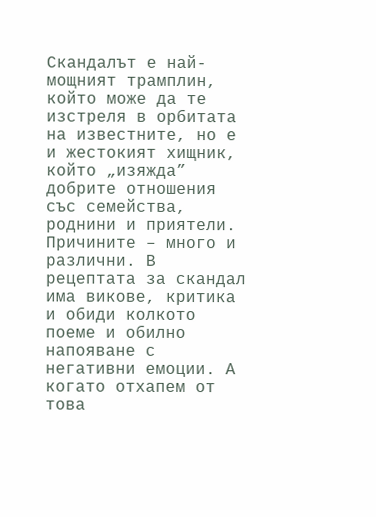Скандалът е най-мощният трамплин, който може да те изстреля в орбитата на известните, но е и жестокият хищник, който „изяжда” добрите отношения със семейства, роднини и приятели. Причините – много и различни. В рецептата за скандал има викове, критика и обиди колкото поеме и обилно напояване с негативни емоции. А когато отхапем от това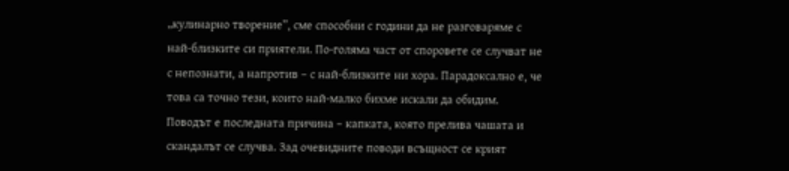„кулинарно творение”, сме способни с години да не разговаряме с най-близките си приятели. По-голяма част от споровете се случват не с непознати, а напротив – с най-близките ни хора. Парадоксално е, че това са точно тези, които най-малко бихме искали да обидим. Поводът е последната причина – капката, която прелива чашата и скандалът се случва. Зад очевидните поводи всъщност се крият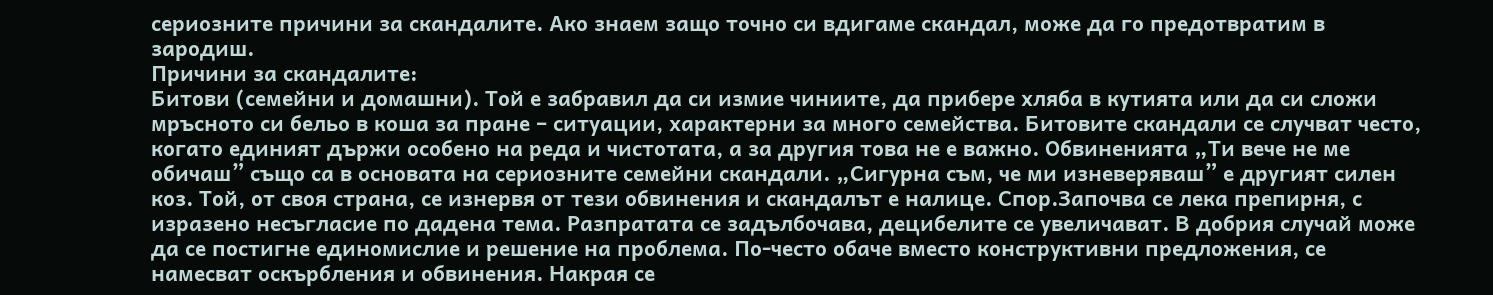сериозните причини за скандалите. Ако знаем защо точно си вдигаме скандал, може да го предотвратим в зародиш.
Причини за скандалите:
Битови (семейни и домашни). Той е забравил да си измие чиниите, да прибере хляба в кутията или да си сложи мръсното си бельо в коша за пране – ситуации, характерни за много семейства. Битовите скандали се случват често, когато единият държи особено на реда и чистотата, а за другия това не е важно. Обвиненията „Ти вече не ме обичаш” също са в основата на сериозните семейни скандали. „Сигурна съм, че ми изневеряваш” е другият силен коз. Той, от своя страна, се изнервя от тези обвинения и скандалът е налице. Спор.Започва се лека препирня, с изразено несъгласие по дадена тема. Разпратата се задълбочава, децибелите се увеличават. В добрия случай може да се постигне единомислие и решение на проблема. По-често обаче вместо конструктивни предложения, се намесват оскърбления и обвинения. Накрая се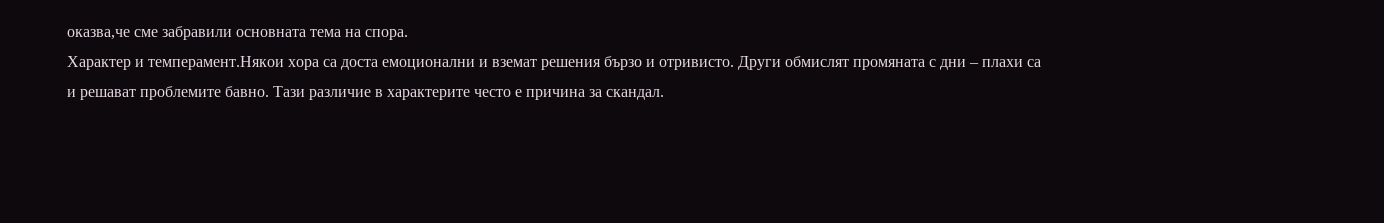оказва,че сме забравили основната тема на спора.
Характер и темперамент.Някои хора са доста емоционални и вземат решения бързо и отривисто. Други обмислят промяната с дни – плахи са и решават проблемите бавно. Тази различие в характерите често е причина за скандал.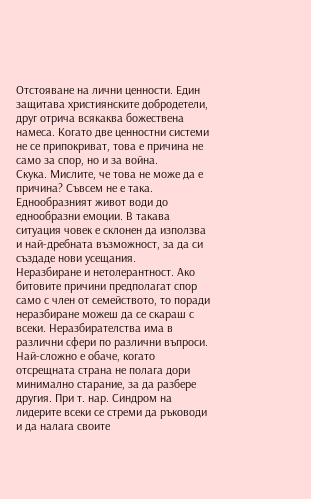Отстояване на лични ценности. Един защитава християнските добродетели, друг отрича всякаква божествена намеса. Когато две ценностни системи не се припокриват, това е причина не само за спор, но и за война.
Скука. Мислите, че това не може да е причина? Съвсем не е така. Еднообразният живот води до еднообразни емоции. В такава ситуация човек е склонен да използва и най-дребната възможност, за да си създаде нови усещания.
Неразбиране и нетолерантност. Ако битовите причини предполагат спор само с член от семейството, то поради неразбиране можеш да се скараш с всеки. Неразбирателства има в различни сфери по различни въпроси. Най-сложно е обаче, когато отсрещната страна не полага дори минимално старание, за да разбере другия. При т. нар. Синдром на лидерите всеки се стреми да ръководи и да налага своите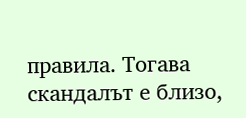правила. Тогава скандалът е близо,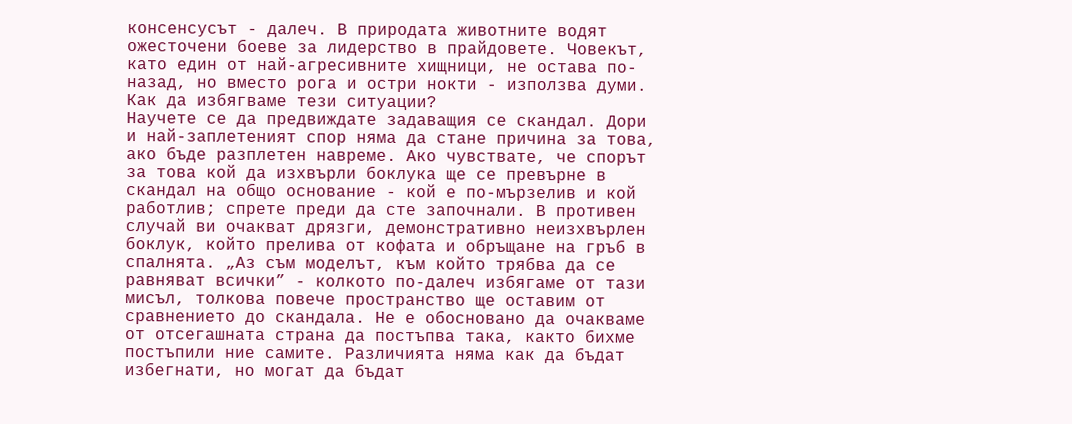консенсусът - далеч. В природата животните водят ожесточени боеве за лидерство в прайдовете. Човекът, като един от най-агресивните хищници, не остава по-назад, но вместо рога и остри нокти - използва думи.
Как да избягваме тези ситуации?
Научете се да предвиждате задаващия се скандал. Дори и най-заплетеният спор няма да стане причина за това, ако бъде разплетен навреме. Ако чувствате, че спорът за това кой да изхвърли боклука ще се превърне в скандал на общо основание - кой е по-мързелив и кой работлив; спрете преди да сте започнали. В противен случай ви очакват дрязги, демонстративно неизхвърлен боклук, който прелива от кофата и обръщане на гръб в спалнята. „Аз съм моделът, към който трябва да се равняват всички” - колкото по-далеч избягаме от тази мисъл, толкова повече пространство ще оставим от сравнението до скандала. Не е обосновано да очакваме от отсегашната страна да постъпва така, както бихме постъпили ние самите. Различията няма как да бъдат избегнати, но могат да бъдат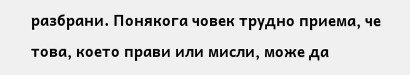разбрани. Понякога човек трудно приема, че това, което прави или мисли, може да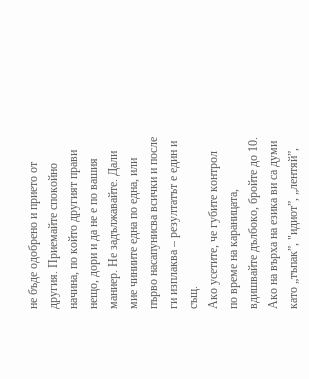не бъде одобрено и прието от другия. Приемайте спокойно начина, по който другият прави нещо, дори и да не е по вашия маниер. Не задължавайте. Дали мие чиниите една по една, или първо насапунисва всички и после ги изплаква – резултатът е един и същ.
Ако усетите, че губите контрол по време на караницата, вдишвайте дълбоко, бройте до 10. Ако на върха на езика ви са думи като „тъпак”, "идиот”, „лентяй”,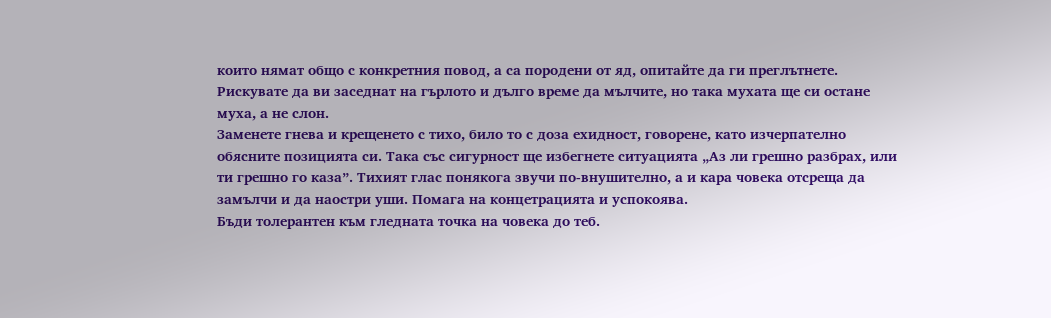които нямат общо с конкретния повод, а са породени от яд, опитайте да ги преглътнете. Рискувате да ви заседнат на гърлото и дълго време да мълчите, но така мухата ще си остане муха, а не слон.
Заменете гнева и крещенето с тихо, било то с доза ехидност, говорене, като изчерпателно обясните позицията си. Така със сигурност ще избегнете ситуацията „Аз ли грешно разбрах, или ти грешно го каза”. Тихият глас понякога звучи по-внушително, а и кара човека отсреща да замълчи и да наостри уши. Помага на концетрацията и успокоява.
Бъди толерантен към гледната точка на човека до теб.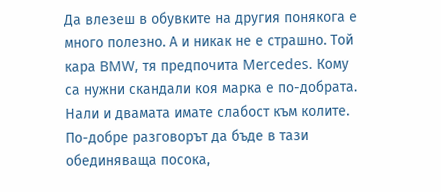Да влезеш в обувките на другия понякога е много полезно. А и никак не е страшно. Той кара BMW, тя предпочита Mercedes. Кому са нужни скандали коя марка е по-добрата. Нали и двамата имате слабост към колите. По-добре разговорът да бъде в тази обединяваща посока,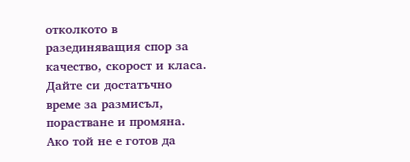отколкото в разединяващия спор за качество, скорост и класа.
Дайте си достатъчно време за размисъл, порастване и промяна. Ако той не е готов да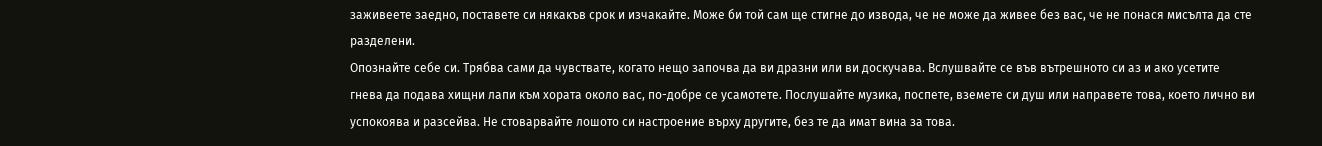заживеете заедно, поставете си някакъв срок и изчакайте. Може би той сам ще стигне до извода, че не може да живее без вас, че не понася мисълта да сте разделени.
Опознайте себе си. Трябва сами да чувствате, когато нещо започва да ви дразни или ви доскучава. Вслушвайте се във вътрешното си аз и ако усетите гнева да подава хищни лапи към хората около вас, по-добре се усамотете. Послушайте музика, поспете, вземете си душ или направете това, което лично ви успокоява и разсейва. Не стоварвайте лошото си настроение върху другите, без те да имат вина за това.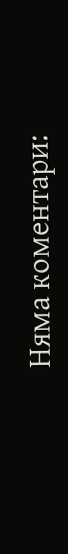Няма коментари: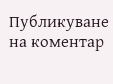Публикуване на коментар